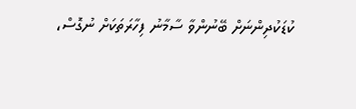ކުޑަކުދިންނަށް ބޭނުންވާ ސާމާނު ފިހާރަތަކަށް ނުގޮސް،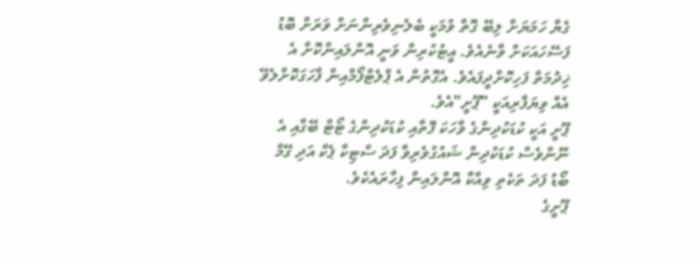ގެޔާ ހަމަޔަށް ލިބޭ ގޮތް ވުމަކީ ބެލެނިވެރިންނަށް ވަރަށް ބޮޑު ފަސޭހައަކަށް ވާނެއެވެ. އީޓުކުރިން ވަނީ އޮންލައިންކޮށް އެ ޚިދުމަތް ފަހިކޮށްދީފައެވެ. އެގޮތުން އެ ޕްލެޓްފޯމްއިން ފާހަގަކޮށްލެވޭ އެއް ވިޔަފާރިއަކީ "ޕޫށީ"އެވެ.
ޕޫށީ އަކީ ކުޑަކުދިންގެ ވާހަކަ ފޮތާއި ކުޑަކުދިންގެ ޓޯޓް ބޭގާއި އެ ނޫންވެސް ކުޑަކުދިން ޝައުގުވެރިވާ ފަދަ ސްޓިކާ ޕެކް އަދި ގޭމް ބޯޑު ފަދަ ތަކެތި ވިއްކާ އޮންލައިން ފިހާރައެކެވެ.
ޕޫށީގެ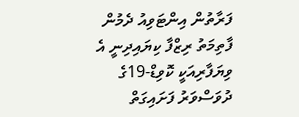ފަރާތުން އިންޓަވިއު ދެމުން ފާތިމަތު ރިޒްފާ ކިޔައިދިނީ އެ ވިޔަފާރިއަކީ ކޮވިޑް-19ގެ ދުވަސްވަރު ފަށައިގަތް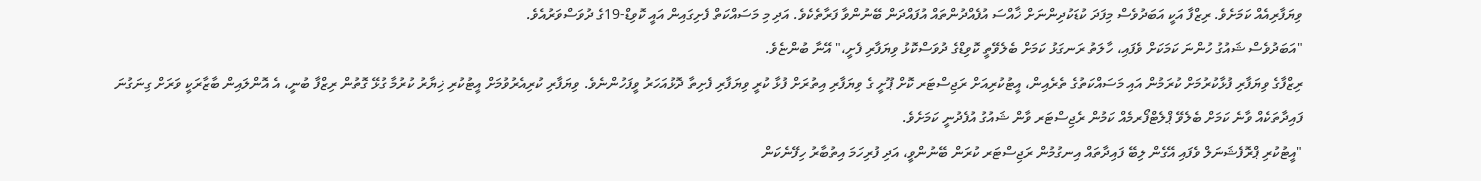ވިޔަފާރިއެއް ކަމަށެވެ. ރިޒްފާ އަކީ އަބަދުވެސް މިފަދަ ކުޑަކުދިންނަށް ޚާއްސަ އުފެއްދުންތައް އުފައްދަން ބޭނުންވާ ފަރާތެކެވެ. އަދި މި މަސައްކަތް ފެށިގައިން އައީ ކޮވިޑް-19ގެ ދުވަސްވަރުއެވެ.
"އަބަދުވެސް ޝައުގު ހުންނަ ކަމަކަށް ވެފައި، ހާލަތު ރަނގަޅު ކަމަށް ބެލެވޭތީ ކޮވިޑްގެ ދުވަސްކޮޅު ވިޔަފާރި ފެށީ،" އޭނާ ބުންޏެވެ.
ރިޒްފާގެ ވިޔަފާރި ފުޅާކުރުމަށް ކުރަމުން އައި މަސައްކަތުގެ ތެރެއިން، އީޓުކުރިއަށް ރަޖިސްޓަރ ކޮށް ޕޫށީ ގެ ވިޔަފާރި އިތުރަށް ފުޅާ ކުރީ ވިޔަފާރި ފެށިތާ ދޮޅުއަހަރު ވީފަހުންނެވެ. ވިޔަފާރި ކުރިއެރުވުމަށް އީޓުކުރި ޚިޔާރު ކުރުމާ ގުޅޭ ގޮތުން ރިޒްފާ ބުނީ، އެ އޮންލައިން ބާޒާރަކީ ވަރަށް ގިނަގުނަ ފައިދާތަކެއް ވާނެ ކަމަށް ބެލެވޭ ޕްލެޓްފޯރމެއް ކަމުން ރެޖިސްޓަރ ވާން ޝައުގު އުފެދުނީ ކަމަށެވެ.
"އީޓުކުރި ޕްރޮފެޝަނަލް ވެފައި އޭގެން ލިބޭ ފައިދާތައް އިނގުމުން ރަޖިސްޓަރ ކުރަން ބޭނުންވީ، އަދި ފުރިހަމަ އިތުބާރު ހިފޭނެކަން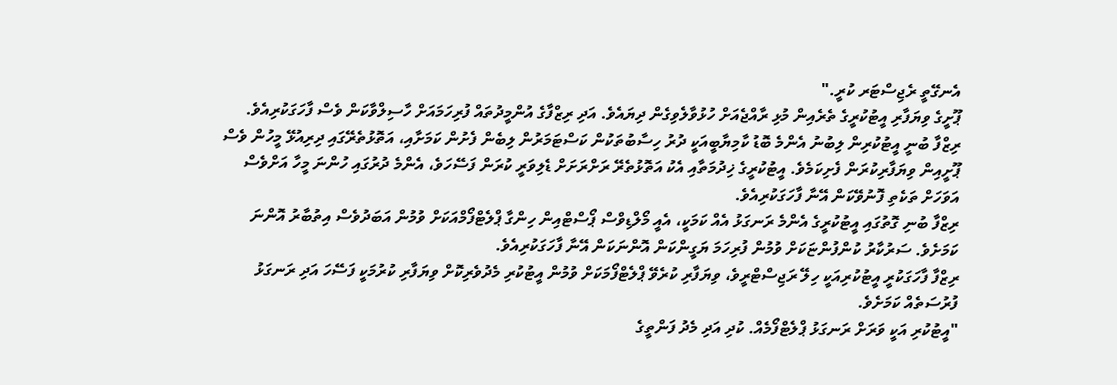އެނގޭތީ ރެޖިސްޓަރ ކުރީ."
ޕޫށީގެ ވިޔަފާރި އީޓުކުރީގެ ތެރެއިން މުޅި ރާއްޖެއަށް ހުޅުވާލެވިގެން ދިޔައެވެ. އަދި ރިޒްފާގެ އުންމީދުތައް ފުރިހަމައަށް ހާސިލްވާކަން ވެސް ފާހަގަކުރިއެވެ.
ރިޒްފާ ބުނީ އީޓުކުރިން ލިބުނު އެންމެ ބޮޑު ކާމިޔާބީއަކީ ދުރު ހިސާބުތަކުން ކަސްޓަމަރުން ލިބެން ފެށުން ކަމަށާއި، އަތޮޅުތެރޭގައި ދިރިއުޅޭ މީހުން ވެސް ޕޫށީއިން ވިޔަފާރިކުރަން ފެށިކަމެވެ. އީޓުކުރީގެ ޚިދުމަތާއި އެކު އަތޮޅުތެރޭ ރަށްރަށަށް ޑެލިވަރީ ކުރަން ފަސޭހަވެ، އެންމެ ދުރުގައި ހުންނަ މީހާ އަށްވެސް އަވަހަށް ތަކެތި ފޮނުވޭކަން އޭނާ ފާހަގަކުރިއެވެ.
ރިޒްފާ ބުނި ގޮތުގައި އީޓުކުރީގެ އެންމެ ރަނގަޅު އެއް ކަމަކީ، އެއީ މޯލްޑިވްސް ޕޯސްޓްއިން ހިންގާ ޕްލެޓްފޯމްއަކަށް ވުމުން އަބަދުވެސް އިތުބާރު އޮންނަ ކަމަށެވެ. ސަރުކާރު ކުންފުންޏަކަށް ވުމުން ފުރިހަމަ ޔަގީންކަން އޮންނަކަން އޭނާ ފާހަގަކުރިއެވެ.
ރިޒްފާ ފާހަގަކުރީ އީޓުކުރިއަކީ ހިލޭ ރަޖިސްޓްރީވެ، ވިޔަފާރި ކުރެވޭ ޕްލެޓްފޯމަކަށް ވުމުން އީޓުކުރި މެދުވެރިކޮށް ވިޔަފާރި ކުރުމަކީ ފަސޭހަ އަދި ރަނގަޅު ފުރުސަތެއް ކަމަށެވެ.
"އީޓުކުރި އަކީ ވަރަށް ރަނގަޅު ޕްލެޓްފޯމެއް. ކުދި އަދި މެދު ފަންތީގެ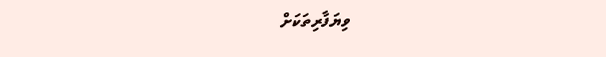ވިޔަފާރިތަކަށް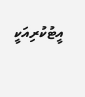އީޓުކުރިއަކީ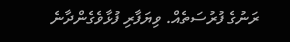ރަނުގެ ފުރުސަތެއް. ވިޔަފާރި ފުޅާވެގެންދާނެ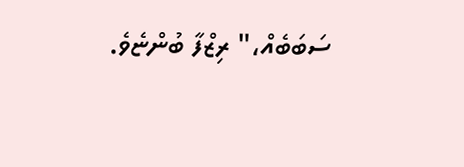ސަބަބެއް،" ރިޒްފާ ބުންޏެވެ.